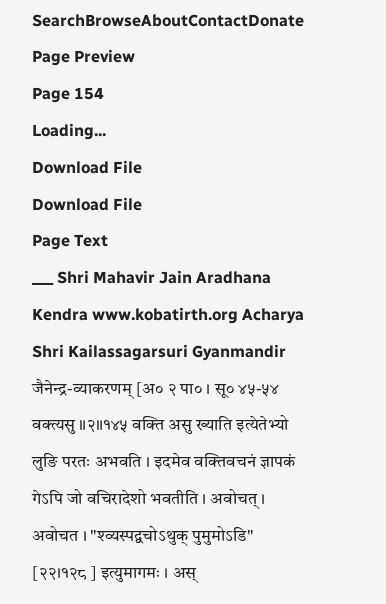SearchBrowseAboutContactDonate
Page Preview
Page 154
Loading...
Download File
Download File
Page Text
___ Shri Mahavir Jain Aradhana Kendra www.kobatirth.org Acharya Shri Kailassagarsuri Gyanmandir जैनेन्द्र-व्याकरणम् [अ० २ पा० । सू० ४५-५४ वक्त्यसु ॥२॥१४५ वक्ति असु ख्याति इत्येतेभ्यो लुङि परतः अभवति । इदमेव वक्तिवचनं ज्ञापकं गेऽपि जो वचिरादेशो भवतीति । अवोचत् । अवोचत । "श्व्यस्पद्वचोऽथुक् पुमुमोऽडि" [२२।१२८ ] इत्युमागमः । अस्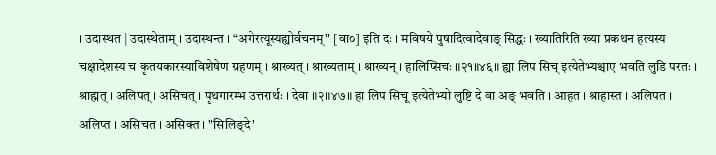। उदास्थत | उदास्थेताम् । उदास्थन्त । “अगेरत्यूस्यह्योर्वचनम्" [वा०] इति दः । मविषये पुषादित्वादेवाङ् सिद्धः । ख्यातिरिति ख्या प्रकथन हत्यस्य चक्षादेशस्य च कृतयकारस्याविशेषेण ग्रहणम् । श्राख्यत् । श्राख्यताम् । श्राख्यन् । हालिप्सिचः ॥२१॥४६॥ ह्या लिप सिच् इत्येतेभ्यश्चाए भवति लुडि परतः । श्राह्मत् । अलिपत् । असिचत् । पृथगारम्भ उत्तरार्थः । देवा ॥२॥४७॥ हा लिप सिचू इत्येतेभ्यो लुष्टि दे वा अङ् भवति । आहत । श्राहास्त । अलिपत । अलिप्त । असिचत । असिक्त । "सिलिङ्दे'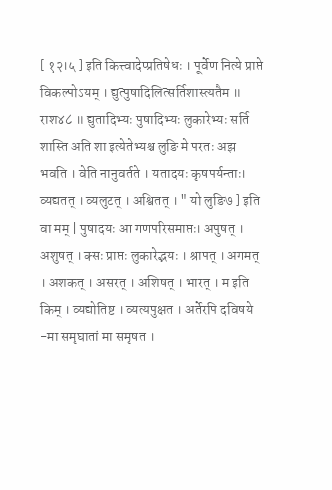[ १२।५ ] इति कित्त्वादेप्प्रतिषेधः । पूर्वेण नित्ये प्राप्ते विकल्पोऽयम् । द्युत्पुषादिलित्सर्तिशास्त्यतैम ॥ राश४८ ॥ द्युतादिभ्यः पुषादिभ्यः लुकारेभ्यः सर्ति शास्ति अति शा इत्येतेभ्यश्च लुङि मे परतः अझ भवति । वेति नानुवर्तते । यतादयः कृषपर्यन्ताः। व्यद्यतत् । व्यलुटत् । अश्वितत् । " यो लुङि७ ] इति वा मम् | पुषादयः आ गणपरिसमाप्तः। अपुषत् । अशुषत् । क्सः प्राप्तः लुकारेद्भयः । श्रापत् । अगमत् । अशकत् । असरत् । अशिषत् । भारत् । म इति किम् । व्यद्योतिष्ट । व्यत्यपुक्षत । अर्तेरपि दविषये -मा समृघातां मा समृषत ।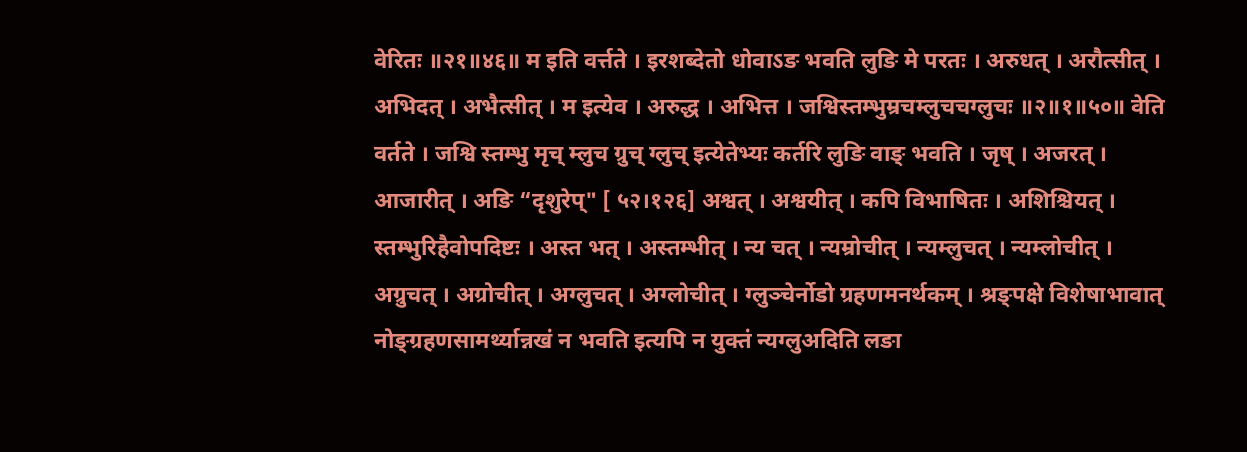वेरितः ॥२१॥४६॥ म इति वर्त्तते । इरशब्देतो धोवाऽङ भवति लुङि मे परतः । अरुधत् । अरौत्सीत् । अभिदत् । अभैत्सीत् । म इत्येव । अरुद्ध । अभित्त । जश्विस्तम्भुम्रचम्लुचचग्लुचः ॥२॥१॥५०॥ वेति वर्तते । जश्वि स्तम्भु मृच् म्लुच ग्रुच् ग्लुच् इत्येतेभ्यः कर्तरि लुङि वाङ् भवति । जृष् । अजरत् । आजारीत् । अङि “दृशुरेप्" [ ५२।१२६] अश्वत् । अश्वयीत् । कपि विभाषितः । अशिश्चियत् । स्तम्भुरिहैवोपदिष्टः । अस्त भत् । अस्तम्भीत् । न्य चत् । न्यम्रोचीत् । न्यम्लुचत् । न्यम्लोचीत् । अग्रुचत् । अग्रोचीत् । अग्लुचत् । अग्लोचीत् । ग्लुञ्चेर्नोडो ग्रहणमनर्थकम् । श्रङ्पक्षे विशेषाभावात् नोङ्ग्रहणसामर्थ्यान्नखं न भवति इत्यपि न युक्तं न्यग्लुअदिति लङा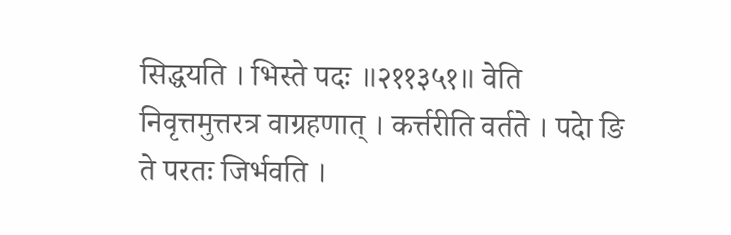सिद्धयति । भिस्ते पदः ॥२११३५१॥ वेति निवृत्तमुत्तरत्र वाग्रहणात् । कर्त्तरीति वर्तते । पदेा ङि ते परतः जिर्भवति ।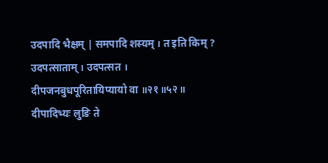उदपादि भैक्षम् | समपादि शस्यम् । त इति किम् ? उदपत्साताम् । उदपत्सत । दीपजनबुधपूरितायिप्यायो वा ॥२१॥५२॥ दीपादिभ्यः लुङि ते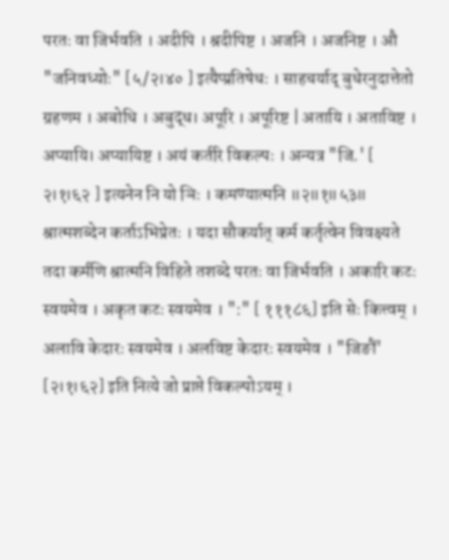परतः वा जिर्भवति । अदीपि । श्रदीपिष्ट । अजनि । अजनिष्ट । औ "जनिवध्योः" [५/२।४० ] इत्यैप्प्रतिषेधः । साहचर्याद् बुधेरनुदात्तेतो ग्रहणम । अबोधि । अबुद्ध। अपूरि । अपूरिष्ट | अतायि । अताविष्ट । अप्यायि। अप्यायिष्ट । अयं कर्तरि विकल्पः । अन्यत्र "जि.' [ २।१।६२ ] इत्यनेन नि यो ञिः । कमण्यात्मनि ॥२॥१॥५३॥ श्रात्मशब्देन कर्ताऽभिप्रेतः । यदा सौकर्यात् कर्म कर्तृत्वेन विवक्ष्यते तदा कर्मणि श्रात्मनि विहिते तशब्दे परतः वा जिर्भवति । अकारि कटः स्वयमेव । अकृत कटः स्वयमेव । ":" [ १११८६] इति सेः कित्त्वम् । अलावि केदारः स्वयमेव । अलविष्ट केदारः स्वयमेव । "जिङौं' [२।१।६२] इति नित्ये जो प्राप्ते विकल्पोऽयम् ।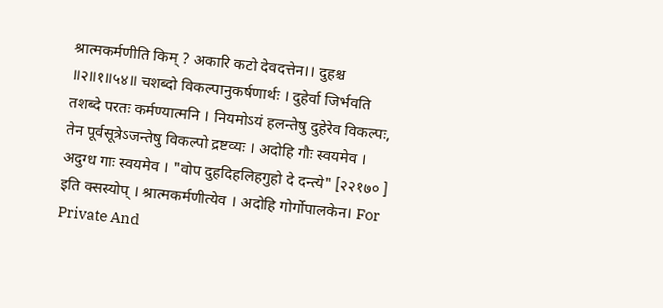श्रात्मकर्मणीति किम् ? अकारि कटो देवदत्तेन।। दुहश्च ॥२॥१॥५४॥ चशब्दो विकल्पानुकर्षणार्थः । दुहेर्वा जिर्भवति तशब्दे परतः कर्मण्यात्मनि । नियमोऽयं हलन्तेषु दुहेरेव विकल्पः, तेन पूर्वसूत्रेऽजन्तेषु विकल्पो द्रष्टव्यः । अदोहि गौः स्वयमेव । अदुग्ध गाः स्वयमेव । "वोप दुहदिहलिहगुहो दे दन्त्ये" [२२१७० ] इति क्सस्योप् । श्रात्मकर्मणीत्येव । अदोहि गोर्गोपालकेन। For Private And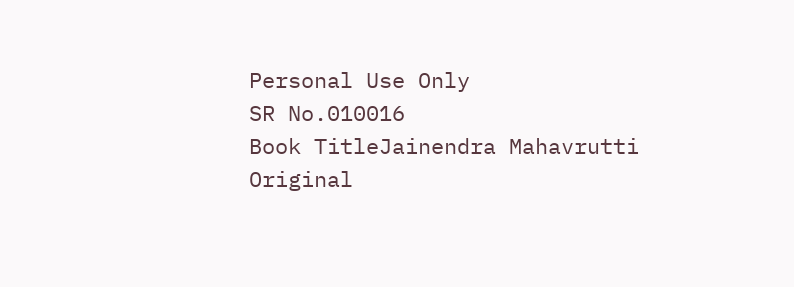Personal Use Only
SR No.010016
Book TitleJainendra Mahavrutti
Original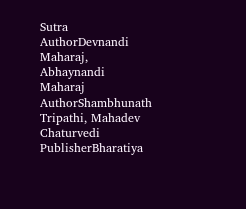Sutra AuthorDevnandi Maharaj, Abhaynandi Maharaj
AuthorShambhunath Tripathi, Mahadev Chaturvedi
PublisherBharatiya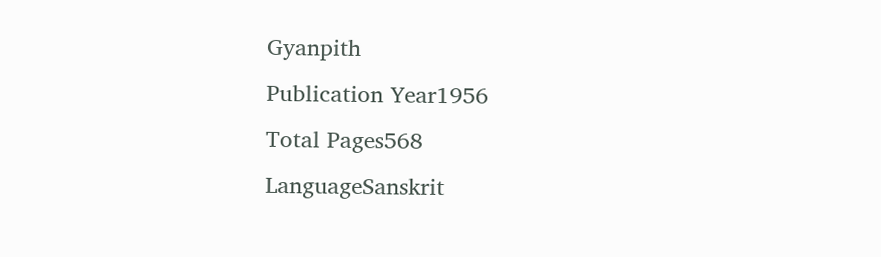Gyanpith
Publication Year1956
Total Pages568
LanguageSanskrit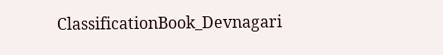ClassificationBook_Devnagari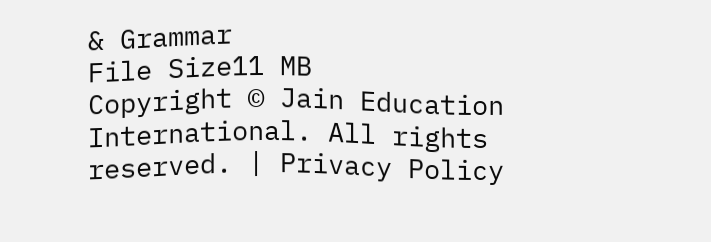& Grammar
File Size11 MB
Copyright © Jain Education International. All rights reserved. | Privacy Policy